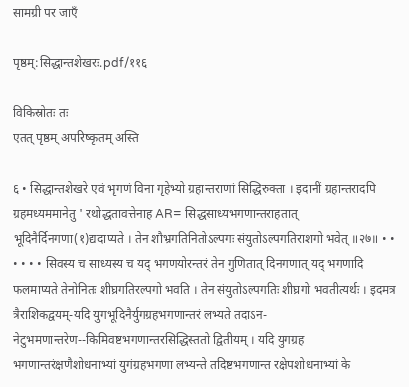सामग्री पर जाएँ

पृष्ठम्:सिद्धान्तशेखरः.pdf/११६

विकिस्रोतः तः
एतत् पृष्ठम् अपरिष्कृतम् अस्ति

६ • सिद्धान्तशेखरे एवं भृगणं विना गृहेभ्यो ग्रहान्तराणां सिद्धिरुक्ता । इदानीं ग्रहान्तरादपि ग्रहमध्यममानेतु ' रथोद्धतावत्तेनाह AR= सिद्धसाध्यभगणान्तराहतात् भूदिनैर्दिनगणा(१)द्यदाप्यते । तेन शौभ्रगतिनितोऽल्पगः संयुतोऽल्पगतिराशगो भवेत् ॥२७॥ • • • • • • सिवस्य च साध्यस्य च यद् भगणयोरन्तरं तेन गुणितात् दिनगणात् यद् भगणादि फलमाप्यते तेनोनितः शीघ्रगतिरल्पगो भवति । तेन संयुतोऽल्पगतिः शीघ्रगो भवतीत्यर्थः । इदमत्र त्रैराशिकद्वयम्-यदि युगभूदिनैर्युगग्रहभगणान्तरं लभ्यते तदाऽन- नेटुभमणान्तरेण--किमिवष्टभगणान्तरसिद्धिस्ततो द्वितीयम् । यदि युगग्रह भगणान्तरंक्षणैशोधनाभ्यां युगंग्रहभगणा लभ्यन्ते तदिष्टभगणान्त रक्षेपशोधनाभ्यां के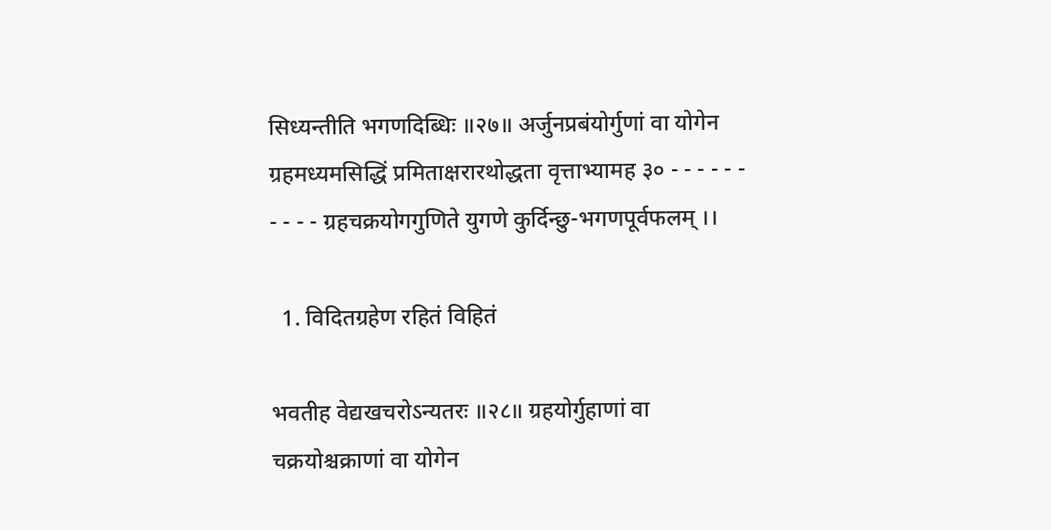सिध्यन्तीति भगणदिब्धिः ॥२७॥ अर्जुनप्रबंयोर्गुणां वा योगेन ग्रहमध्यमसिद्धिं प्रमिताक्षरारथोद्धता वृत्ताभ्यामह ३० - - - - - - - - - - ग्रहचक्रयोगगुणिते युगणे कुर्दिन्छु-भगणपूर्वफलम् ।।

  1. विदितग्रहेण रहितं विहितं

भवतीह वेद्यखचरोऽन्यतरः ॥२८॥ ग्रहयोर्गुहाणां वा चक्रयोश्चक्राणां वा योगेन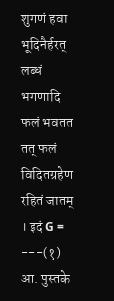शुगणं हवा भूदिनैर्हरत् लब्धं भगणादि फलं भवतत तत् फलं विदितग्रहेण रहितं जातम् । इदं G = ---(१) आ. पुस्तके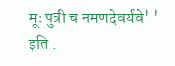मूः पुत्री च नमणदेवर्यवे' ' इति .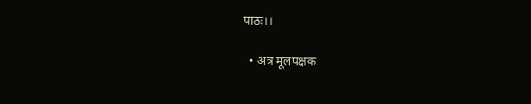पाठः।।

  • अत्र मूलपक्षक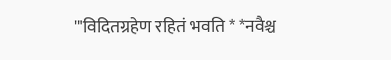'"विदितग्रहेण रहितं भवति * *नवैश्च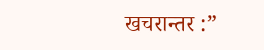खचरान्तर :”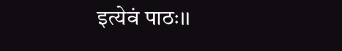इत्येवं पाठः।।